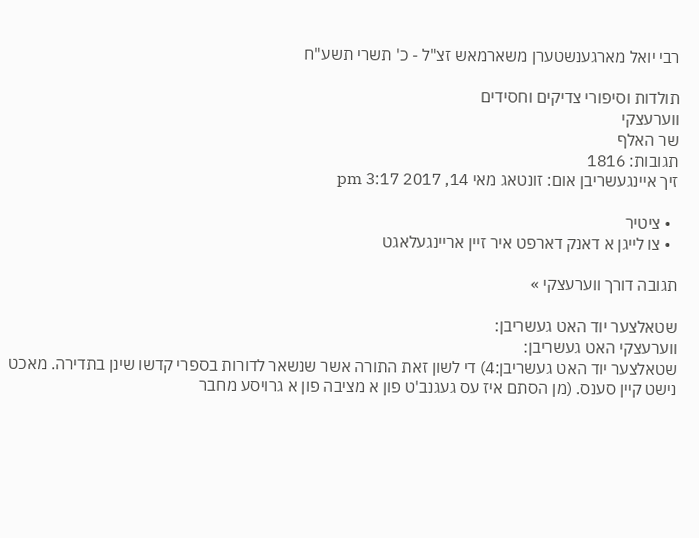רבי יואל מארגענשטערן משארמאש זצ"ל - כ' תשרי תשע"ח

תולדות וסיפורי צדיקים וחסידים
ווערעצקי
שר האלף
תגובות: 1816
זיך איינגעשריבן אום: זונטאג מאי 14, 2017 3:17 pm

  • ציטיר
  • צו לייגן א דאנק דארפט איר זיין אריינגעלאגט

תגובה דורך ווערעצקי »

שטאלצער יוד האט געשריבן:
ווערעצקי האט געשריבן:
שטאלצער יוד האט געשריבן:4) די לשון זאת התורה אשר שנשאר לדורות בספרי קדשו שינן בתדירה. מאכט נישט קיין סענס. (מן הסתם איז עס געגנב'ט פון א מציבה פון א גרויסע מחבר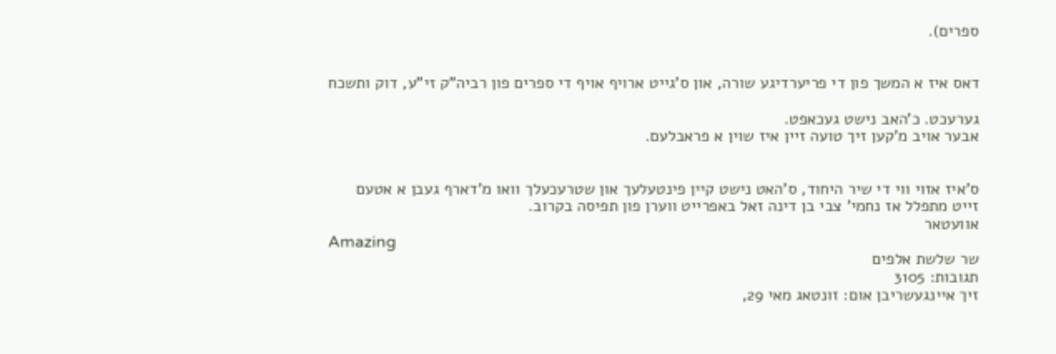ספרים).


דאס איז א המשך פון די פריערדיגע שורה, און ס'גייט ארויף אויף די ספרים פון רביה"ק זי"ע, דוק ותשכח

גערעכט. כ'האב נישט געכאפט.
אבער אויב מ'קען זיך טועה זיין איז שוין א פראבלעם.


ס'איז אזוי ווי די שיר היחוד, ס'האט נישט קיין פינטעלעך און שטרעכעלך וואו מ'דארף געבן א אטעם
זייט מתפלל אז נחמי' צבי בן דינה זאל באפרייט ווערן פון תפיסה בקרוב.
אוועטאר
Amazing
שר שלשת אלפים
תגובות: 3105
זיך איינגעשריבן אום: זונטאג מאי 29,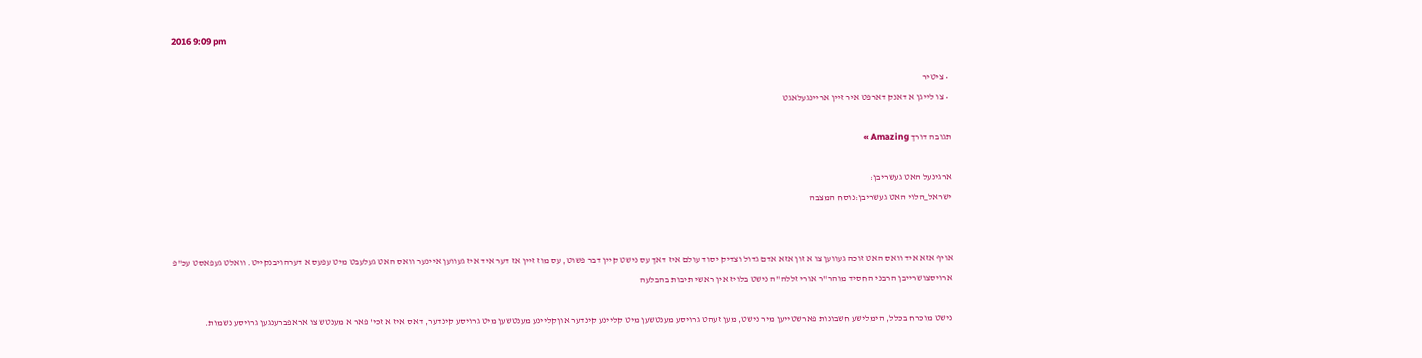2016 9:09 pm

  • ציטיר
  • צו לייגן א דאנק דארפט איר זיין אריינגעלאגט

תגובה דורך Amazing »

ארגינעל האט געשריבן:
ישראל_הלוי האט געשריבן:נוסח המצבה


אויף אזא איד וואס האט זוכה געווען צו א זון אזא אדם גדול וצדיק יסוד עולם איז דאך עס נישט קיין דבר פשוט, עס מוז זיין אז דער איד איז געווען איינער וואס האט געלעבט מיט עפעס א דערהויבנקייט. וואלט געפאסט עכ"פ ארויסצושרייבן הרבני החסיד מוהר"ר אורי זללה"ה נישט בלויז אין ראשי תיבות בהבלעה

נישט מוכרח בכלל, הימלישע חשבונות פארשטייען מיר נישט, מען זעהט גרויסע מענטשען מיט קליינע קינדער אוןקליינע מענטשען מיט גרויסע קינדער, דאס איז א זכי' פאר א מענטש צו אראפברענגען גרויסע נשמות.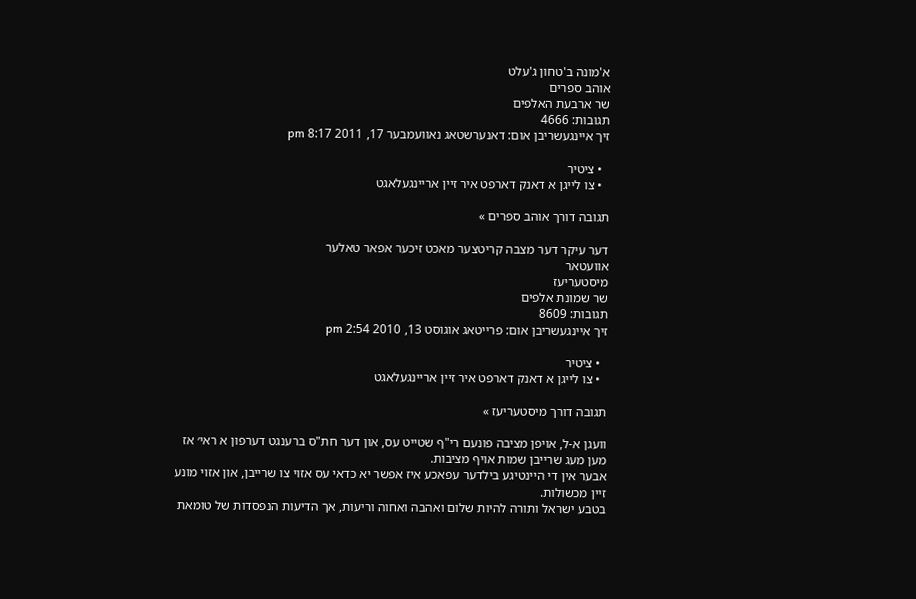א'מונה ב'טחון ג'עלט
אוהב ספרים
שר ארבעת האלפים
תגובות: 4666
זיך איינגעשריבן אום: דאנערשטאג נאוועמבער 17, 2011 8:17 pm

  • ציטיר
  • צו לייגן א דאנק דארפט איר זיין אריינגעלאגט

תגובה דורך אוהב ספרים »

דער עיקר דער מצבה קריטצער מאכט זיכער אפאר טאלער
אוועטאר
מיסטעריעז
שר שמונת אלפים
תגובות: 8609
זיך איינגעשריבן אום: פרייטאג אוגוסט 13, 2010 2:54 pm

  • ציטיר
  • צו לייגן א דאנק דארפט איר זיין אריינגעלאגט

תגובה דורך מיסטעריעז »

וועגן א-ל, אויפן מציבה פונעם רי"ף שטייט עס, און דער חת"ס ברענגט דערפון א ראי׳ אז מען מעג שרייבן שמות אויף מציבות.
אבער אין די היינטיגע בילדער עפאכע איז אפשר יא כדאי עס אזוי צו שרייבן, און אזוי מונע זיין מכשולות.
בטבע ישראל ותורה להיות שלום ואהבה ואחוה וריעות, אך הדיעות הנפסדות של טומאת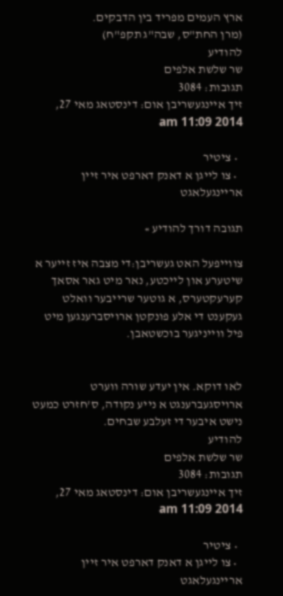ארץ העמים מפריד בין הדבקים.
(מרן החת"ס, שבה"ג תקפ"ח)
להודיע
שר שלשת אלפים
תגובות: 3084
זיך איינגעשריבן אום: דינסטאג מאי 27, 2014 11:09 am

  • ציטיר
  • צו לייגן א דאנק דארפט איר זיין אריינגעלאגט

תגובה דורך להודיע »

צווייפעל האט געשריבן:די מצבה איז זייער א שיטערע און לייכטע, נאר מיט גאר אסאך קערעקטערס, א גוטער שרייבער וואלט געקענט די אלע פונקטן ארויסברענגען מיט פיל ווייניגער בוכשטאבן.


לאו דוקא. אין יעדע שורה ווערט ארויסגעברענגט א נייע נקודה, ס'חזרט כמעט נישט איבער די זעלבע שבחים.
להודיע
שר שלשת אלפים
תגובות: 3084
זיך איינגעשריבן אום: דינסטאג מאי 27, 2014 11:09 am

  • ציטיר
  • צו לייגן א דאנק דארפט איר זיין אריינגעלאגט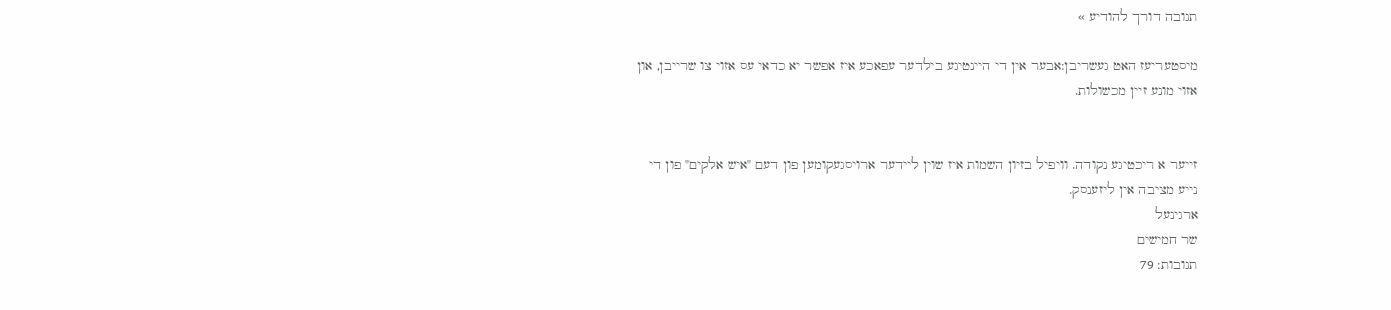תגובה דורך להודיע »

מיסטעריעז האט געשריבן:אבער אין די היינטיגע בילדער עפאכע איז אפשר יא כדאי עס אזוי צו שרייבן, און אזוי מונע זיין מכשולות.


זייער א ריכטיגע נקודה. וויפיל בזיון השמות איז שוין ליידער ארויסגעקומען פון דעם "איש אלקים" פון די נייע מציבה אין ליזענסק.
ארגינעל
שר חמישים
תגובות: 79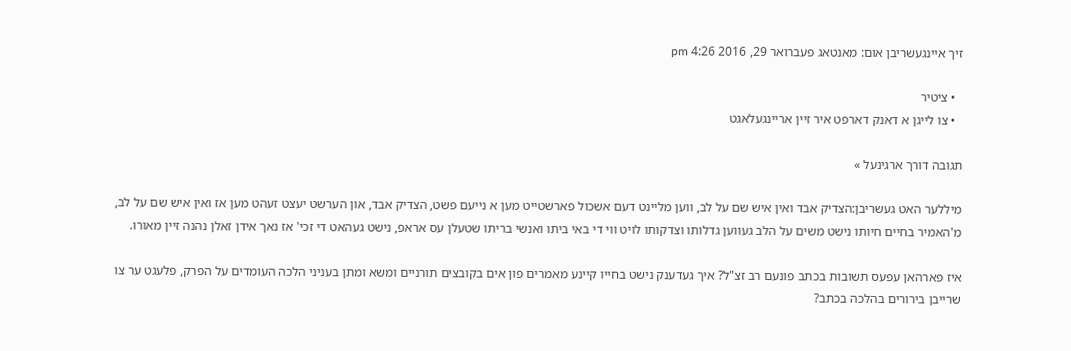זיך איינגעשריבן אום: מאנטאג פעברואר 29, 2016 4:26 pm

  • ציטיר
  • צו לייגן א דאנק דארפט איר זיין אריינגעלאגט

תגובה דורך ארגינעל »

מיללער האט געשריבן:הצדיק אבד ואין איש שם על לב, ווען מליינט דעם אשכול פארשטייט מען א נייעם פשט, הצדיק אבד, און הערשט יעצט זעהט מען אז ואין איש שם על לב, מ'האמיר בחיים חיותו נישט משים על הלב געווען גדלותו וצדקותו לויט ווי די באי ביתו ואנשי בריתו שטעלן עס אראפ, נישט געהאט די זכי' אז נאך אידן זאלן נהנה זיין מאורו.

איז פארהאן עפעס תשובות בכתב פונעם רב זצ"ל? איך געדענק נישט בחייו קיינע מאמרים פון אים בקובצים תורניים ומשא ומתן בעניני הלכה העומדים על הפרק, פלעגט ער צו שרייבן בירורים בהלכה בכתב?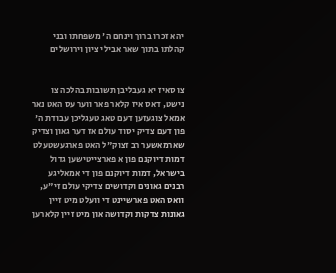יהא זכרו ברוך וינחם ה' משפחתו ובני קהלתו בתוך שאר אבילי ציון וירושלים


צו סאיז יא געבליבן תשובות בהלכה צו נישט, דאס איז קלאר פאר ווער עס האט נאר אמאל צוגעזען דעם טאג טעגליכן עבודת ה' פון דעם צדיק יסוד עולם אז דער גאון וצדיק שארמאשער רב זצוק"ל האט פארגעשטעלט דמות דיוקנם פון א פארצייטישען גדול בישראל, דמות דיוקנם פון די אמאליגע רבנים גאונים וקדושים צדיקי עולם זי"ע, וואס האט פארשיינט די וועלט מיט זיין גאונות צדקות וקדושה און מיט זיין קלארען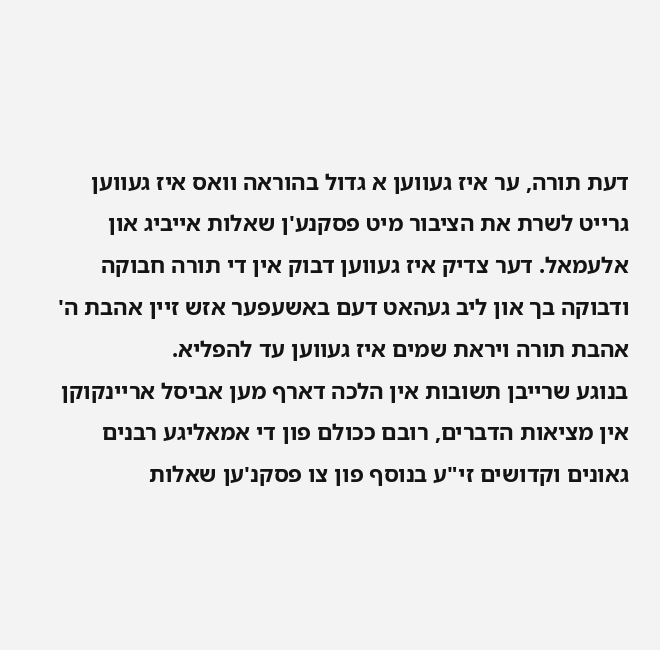דעת תורה, ער איז געווען א גדול בהוראה וואס איז געווען גרייט לשרת את הציבור מיט פסקנע'ן שאלות אייביג און אלעמאל. דער צדיק איז געווען דבוק אין די תורה חבוקה ודבוקה בך און ליב געהאט דעם באשעפער אזש זיין אהבת ה' אהבת תורה ויראת שמים איז געווען עד להפליא.
בנוגע שרייבן תשובות אין הלכה דארף מען אביסל אריינקוקן אין מציאות הדברים, רובם ככולם פון די אמאליגע רבנים גאונים וקדושים זי"ע בנוסף פון צו פסקנ'ען שאלות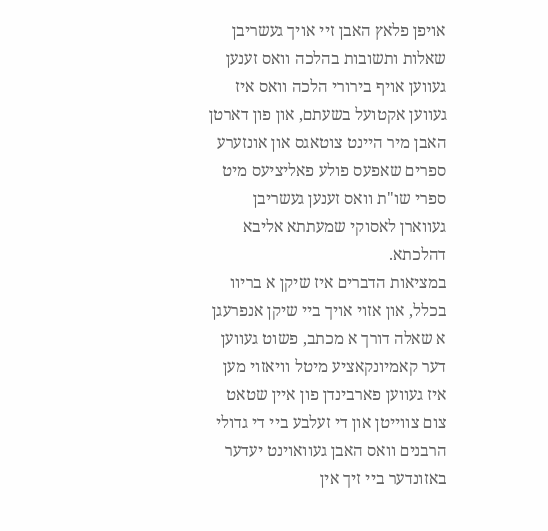אויפן פלאץ האבן זיי אויך געשריבן שאלות ותשובות בהלכה וואס זענען געווען אויף בירורי הלכה וואס איז געווען אקטועל בשעתם, און פון דארטן האבן מיר היינט צוטאגס און אונזערע ספרים שאפעס פולע פאליציעס מיט ספרי שו"ת וואס זענען געשריבן געווארן לאסוקי שמעתתא אליבא דהלכתא.
במציאות הדברים איז שיקן א בריוו בכלל, און אזוי אויך ביי שיקן אנפרעגן א שאלה דורך א מכתב, פשוט געווען דער קאמיונקאציע מיטל וויאזוי מען איז געווען פארבינדן פון איין שטאט צום צווייטן און די זעלבע ביי די גדולי הרבנים וואס האבן געוואוינט יעדער באזונדער ביי זיך אין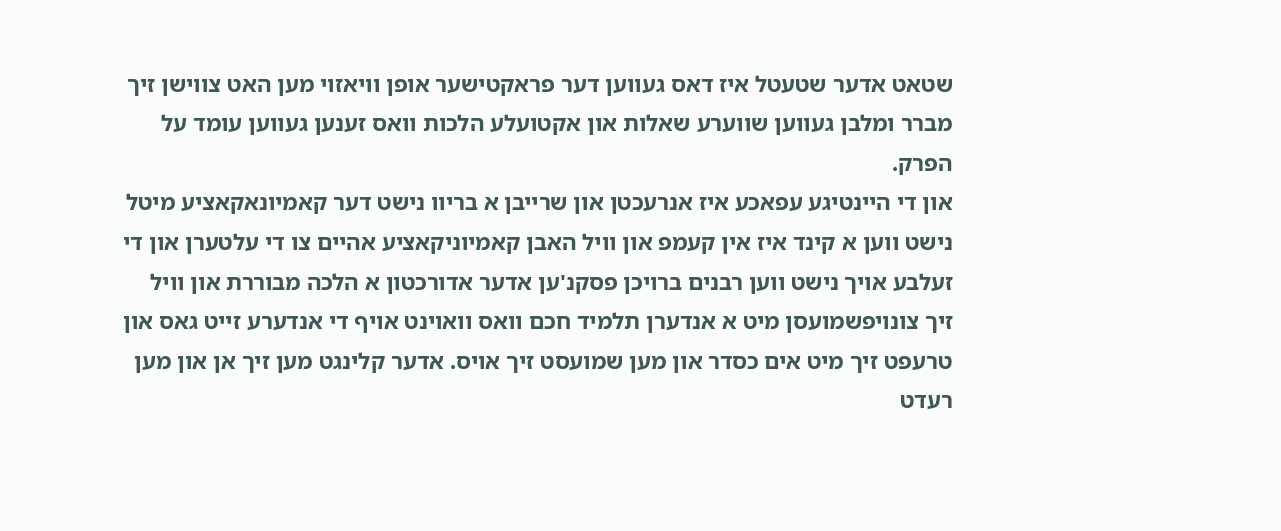שטאט אדער שטעטל איז דאס געווען דער פראקטישער אופן וויאזוי מען האט צווישן זיך מברר ומלבן געווען שווערע שאלות און אקטועלע הלכות וואס זענען געווען עומד על הפרק.
און די היינטיגע עפאכע איז אנרעכטן און שרייבן א בריוו נישט דער קאמיונאקאציע מיטל נישט ווען א קינד איז אין קעמפ און וויל האבן קאמיוניקאציע אהיים צו די עלטערן און די זעלבע אויך נישט ווען רבנים ברויכן פסקנ'ען אדער אדורכטון א הלכה מבוררת און וויל זיך צונויפשמועסן מיט א אנדערן תלמיד חכם וואס וואוינט אויף די אנדערע זייט גאס און טרעפט זיך מיט אים כסדר און מען שמועסט זיך אויס. אדער קלינגט מען זיך אן און מען רעדט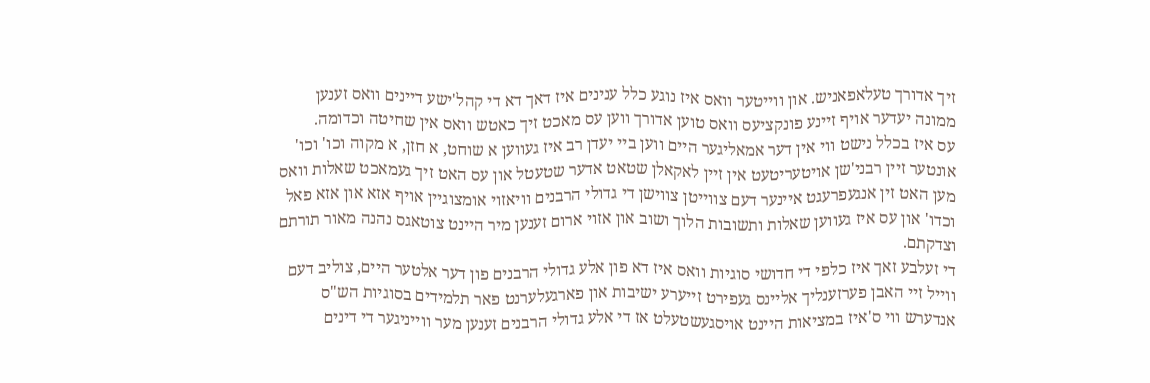זיך אדורך טעלאפאניש. און ווייטער וואס איז נוגע כלל ענינים איז דאך דא די קהל'ישע דיינים וואס זענען ממונה יעדער אויף זיינע פונקציעס וואס טוען אדורך ווען עס מאכט זיך כאטש וואס אין שחיטה וכדומה.
עס איז בכלל נישט ווי אין דער אמאליגער היים ווען ביי יעדן רב איז געווען א שוחט, א חזן, א מקוה וכו' וכו' אונטער זיין רבני'שן אויטעריטעט אין זיין לאקאלן שטאט אדער שטעטל און עס האט זיך געמאכט שאלות וואס מען האט זין אנגעפרעגט איינער דעם צווייטן צווישן די גדולי הרבנים וויאזוי אומצוגיין אויף אזא און אזא פאל וכדו' און עס איז געווען שאלות ותשובות הלוך ושוב און אזוי ארום זענען מיר היינט צוטאגס נהנה מאור תורתם וצדקתם.
די זעלבע זאך איז כלפי די חדושי סוגיות וואס איז דא פון אלע גדולי הרבנים פון דער אלטער היים, צוליב דעם ווייל זיי האבן פערזענליך אליינס געפירט זייערע ישיבות און פארגעלערנט פאר תלמידים בסוגיות הש"ס אנדערש ווי ס'איז במציאות היינט אויסגעשטעלט אז די אלע גדולי הרבנים זענען מער ווייניגער די דינים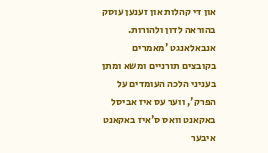און די קהלות און זענען עוסק בהוראה לדון ולהורות.
אנבאלאנגט 'מאמרים בקובצים תורניים ומשא ומתן בעניני הלכה העומדים על הפרק', ווער עס איז אביסל באקאנט וואס ס'איז באקאנט איבער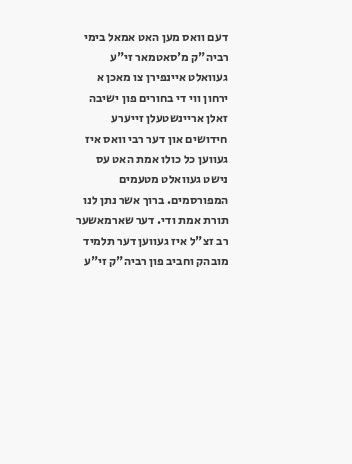דעם וואס מען האט אמאל בימי רביה"ק מ'סאטמאר זי"ע געוואלט איינפירן צו מאכן א ירחון ווי די בחורים פון ישיבה זאלן אריינשטעלן זייערע חידושים און דער רבי וואס איז געווען כל כולו אמת האט עס נישט געוואלט מטעמים המפורסמים. ברוך אשר נתן לנו תורת אמת ודי. דער שארמאשער רב זצ"ל איז געווען דער תלמיד מובהק וחביב פון רביה"ק זי"ע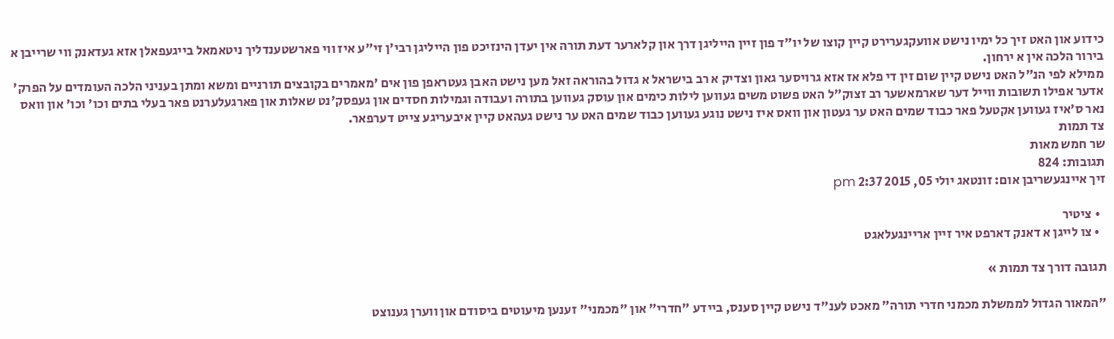כידוע און האט זיך כל ימיו נישט אוועקגערירט קיין קוצו של יו"ד פון זיין הייליגן דרך און קלארער דעת תורה אין יעדן הינזיכט פון הייליגן רבי'ן זי"ע איז ווי פארשטענדליך ניטאמאל בייגעפאלן אזא געדאנק ווי שרייבן א בירור הלכה אין א ירחון.
ממילא לפי הנ"ל האט נישט קיין שום זין די פלא אז אזא גרויסער גאון וצדיק א רב בישראל א גדול בהוראה זאל מען נישט האבן געטראפן פון אים 'מאמרים בקובצים תורניים ומשא ומתן בעניני הלכה העומדים על הפרק' אדער אפילו תשובות ווייל דער שארמאשער רב זצוק"ל האט פשוט משים געווען לילות כימים און עוסק געווען בתורה ועבודה וגמילות חסדים און געפסק'נט שאלות און פארגעלערנט פאר בעלי בתים וכו' וכו' און וואס נאר ס'איז געווען אקטעל פאר כבוד שמים האט ער געטון און וואס איז נישט נוגע געווען כבוד שמים האט ער נישט געהאט קיין איבעריגע צייט דערפאר.
צד תמות
שר חמש מאות
תגובות: 824
זיך איינגעשריבן אום: זונטאג יולי 05, 2015 2:37 pm

  • ציטיר
  • צו לייגן א דאנק דארפט איר זיין אריינגעלאגט

תגובה דורך צד תמות »

"המאור הגדול לממשלת מכמני חדרי תורה" מאכט לענ"ד נישט קיין סענס, ביידע "חדרי" און "מכמני" זענען מיעוטים ביסודם און ווערן גענוצט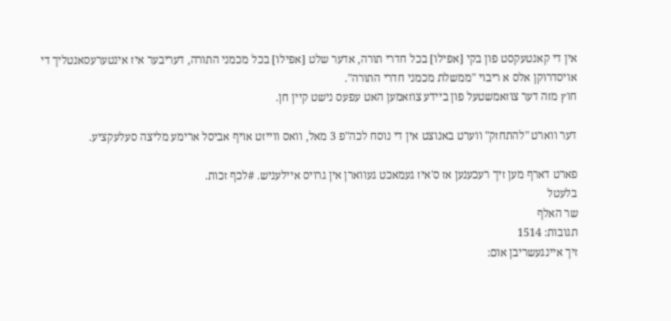אין די קאנטעקסט פון בקי [אפילו] בכל חדרי תורה, אדער שלט [אפילו] בכל מכמני התורה, דעריבער איז אינטערעסאנטליך די אויסדרוקן אלס א ריבוי "ממשלת מכמני חדרי התורה".
חוץ מזה דער צוזאמשטעל פון ביידע צוזאמען האט עפעס נישט קיין חן.

דער ווארט "להתחזק" ווערט באנוצט אין די נוסח לכה"פ 3 מאל, וואס ווייזט אויף אביסל ארימע מליצה סעלעקציע.

פארט דארף מען זיך רעכענען אז ס'איז געמאכט געווארן אין גרויס איילעניש. #לכף זכות.
בלעטל
שר האלף
תגובות: 1514
זיך איינגעשריבן אום: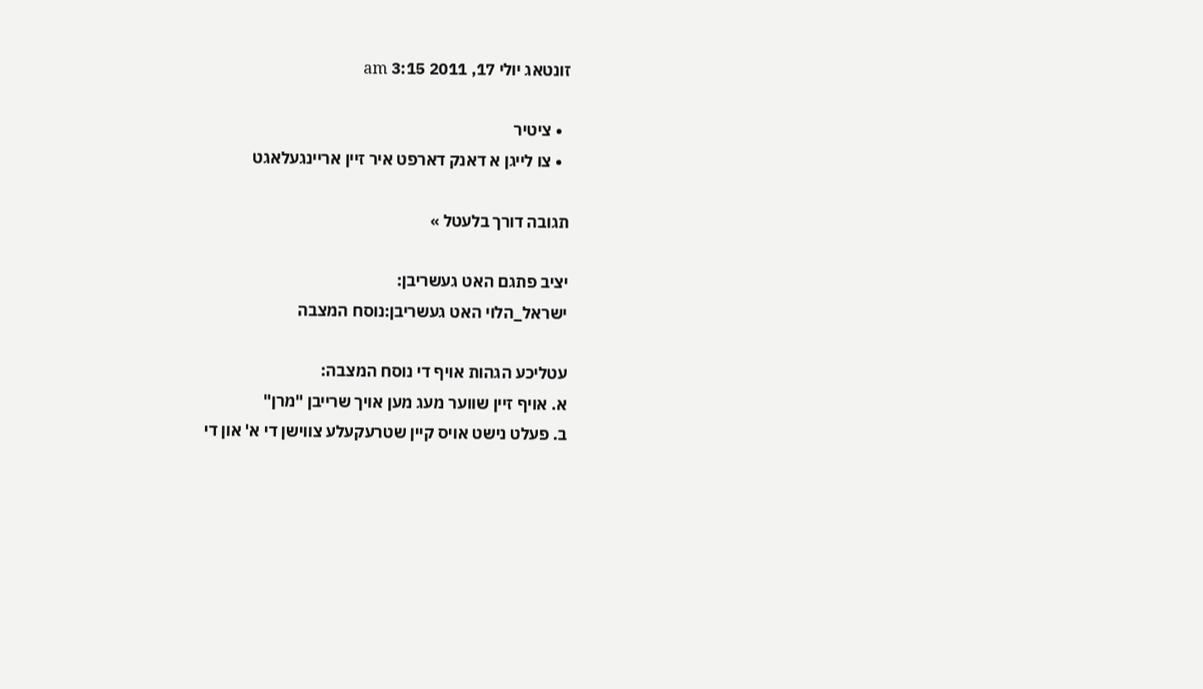זונטאג יולי 17, 2011 3:15 am

  • ציטיר
  • צו לייגן א דאנק דארפט איר זיין אריינגעלאגט

תגובה דורך בלעטל »

יציב פתגם האט געשריבן:
ישראל_הלוי האט געשריבן:נוסח המצבה

עטליכע הגהות אויף די נוסח המצבה:
א. אויף זיין שווער מעג מען אויך שרייבן "מרן"
ב. פעלט נישט אויס קיין שטרעקעלע צווישן די א' און די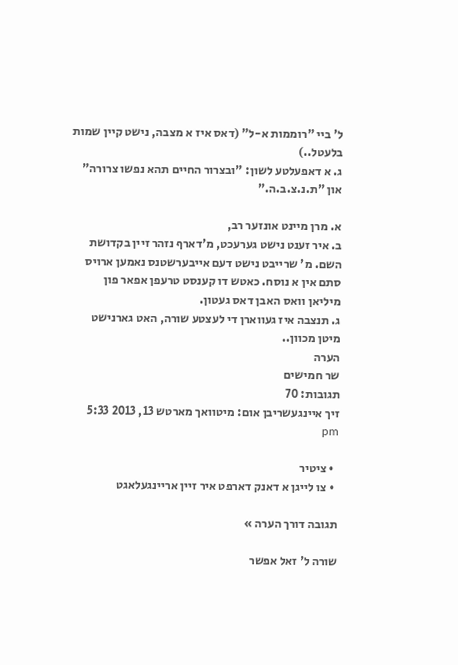ל' ביי "רוממות א-ל" (דאס איז א מצבה, נישט קיין שמות בלעטל..)
ג. א דאפעלטע לשון: "ובצרור החיים תהא נפשו צרורה" און "ת.נ.צ.ב.ה."

א. מרן מיינט אונזער רב,
ב. איר זענט נישט גערעכט, מ'דארף נזהר זיין בקדושת השם. מ' שרייבט נישט דעם אייבערשטנס נאמען ארויס סתם אין א נוסח. כאטש דו קענסט טרעפן אפאר פון מיליאן וואס האבן דאס געטון.
ג. תנצבה איז געווארן די לעצטע שורה, האט גארנישט מיטן מכוון..
הערה
שר חמישים
תגובות: 70
זיך איינגעשריבן אום: מיטוואך מארטש 13, 2013 5:33 pm

  • ציטיר
  • צו לייגן א דאנק דארפט איר זיין אריינגעלאגט

תגובה דורך הערה »

שורה ל' זאל אפשר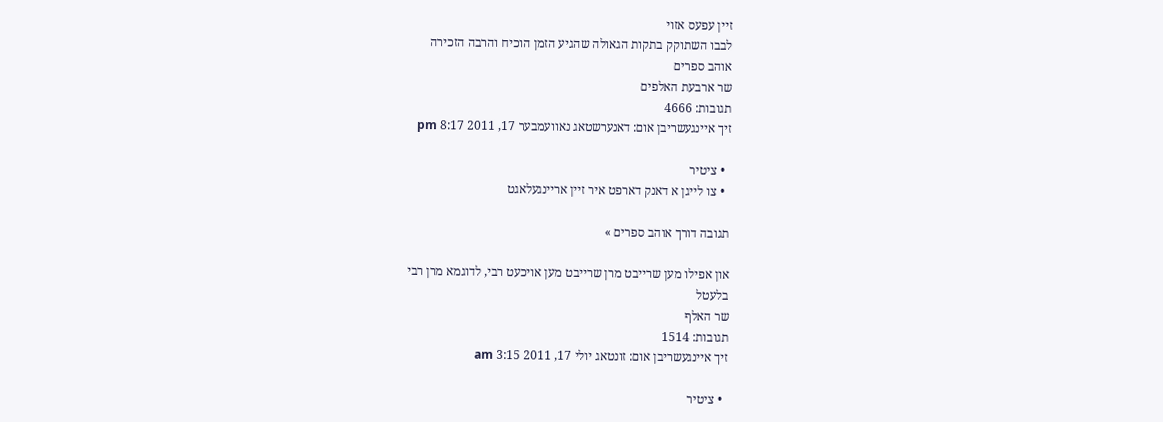זיין עפעס אזוי
לבבו השתוקק בתקות הגאולה שהגיע הזמן הוכיח והרבה הזכירה
אוהב ספרים
שר ארבעת האלפים
תגובות: 4666
זיך איינגעשריבן אום: דאנערשטאג נאוועמבער 17, 2011 8:17 pm

  • ציטיר
  • צו לייגן א דאנק דארפט איר זיין אריינגעלאגט

תגובה דורך אוהב ספרים »

און אפילו מען שרייבט מרן שרייבט מען אויכעט רבי, לדוגמא מרן רבי
בלעטל
שר האלף
תגובות: 1514
זיך איינגעשריבן אום: זונטאג יולי 17, 2011 3:15 am

  • ציטיר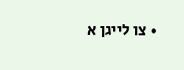• צו לייגן א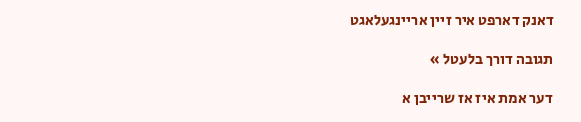דאנק דארפט איר זיין אריינגעלאגט

תגובה דורך בלעטל »

דער אמת איז אז שרייבן א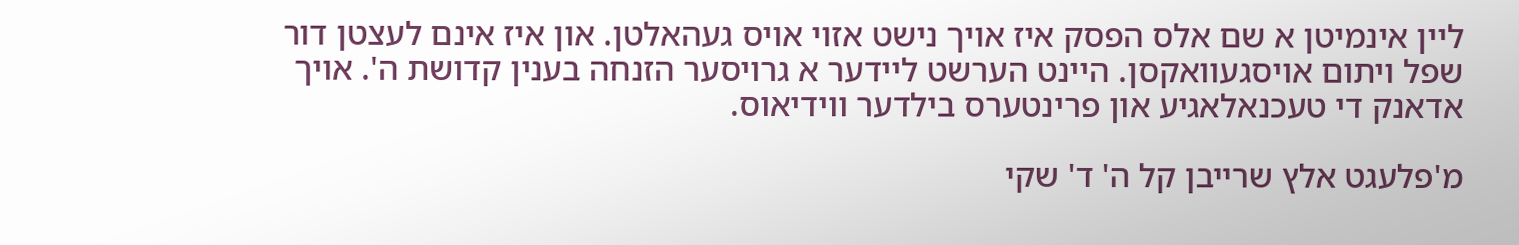ליין אינמיטן א שם אלס הפסק איז אויך נישט אזוי אויס געהאלטן. און איז אינם לעצטן דור שפל ויתום אויסגעוואקסן. היינט הערשט ליידער א גרויסער הזנחה בענין קדושת ה'. אויך אדאנק די טעכנאלאגיע און פרינטערס בילדער ווידיאוס.

מ'פלעגט אלץ שרייבן קל ה' ד' שקי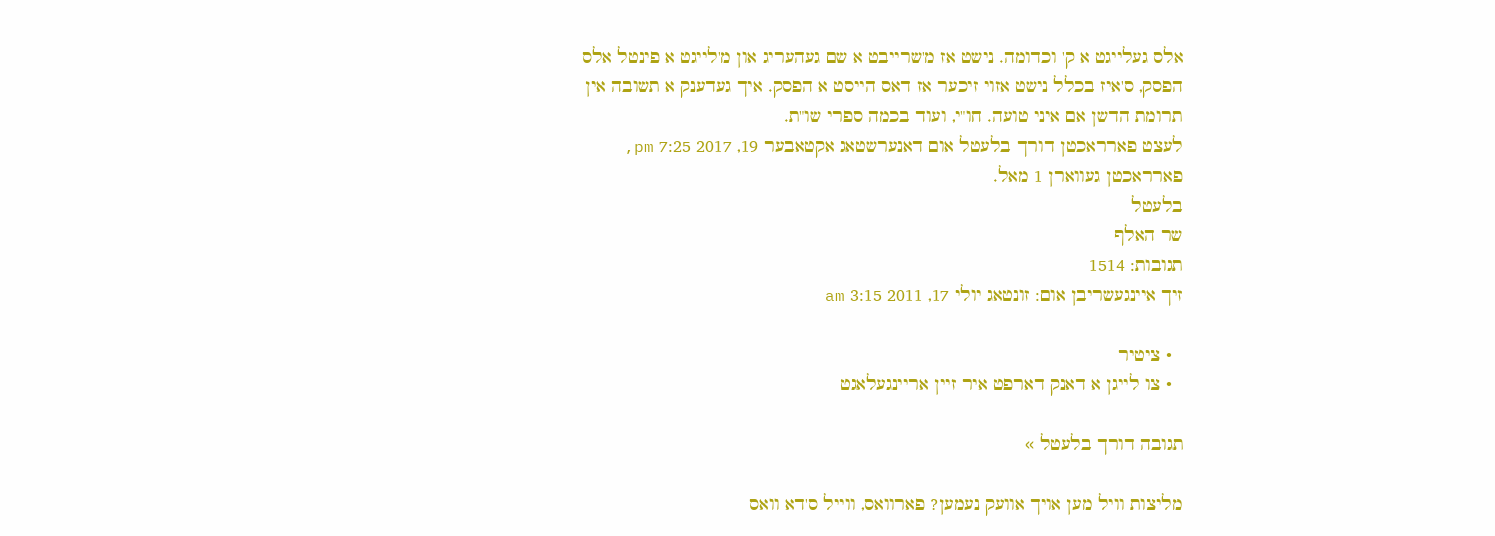אלס געלייגט א ק' וכדומה. נישט אז מ'שרייבט א שם געהעריג און מ'לייגט א פינטל אלס הפסק, ס'איז בכלל נישט אזוי זיכער אז דאס הייסט א הפסק. איך געדענק א תשובה אין תרומת הדשן אם איני טועה. חו"י, ועוד בכמה ספרי שו"ת.
לעצט פארראכטן דורך בלעטל אום דאנערשטאג אקטאבער 19, 2017 7:25 pm, פארראכטן געווארן 1 מאל.
בלעטל
שר האלף
תגובות: 1514
זיך איינגעשריבן אום: זונטאג יולי 17, 2011 3:15 am

  • ציטיר
  • צו לייגן א דאנק דארפט איר זיין אריינגעלאגט

תגובה דורך בלעטל »

מליצות וויל מען אויך אוועק נעמען? פארוואס, ווייל ס'דא וואס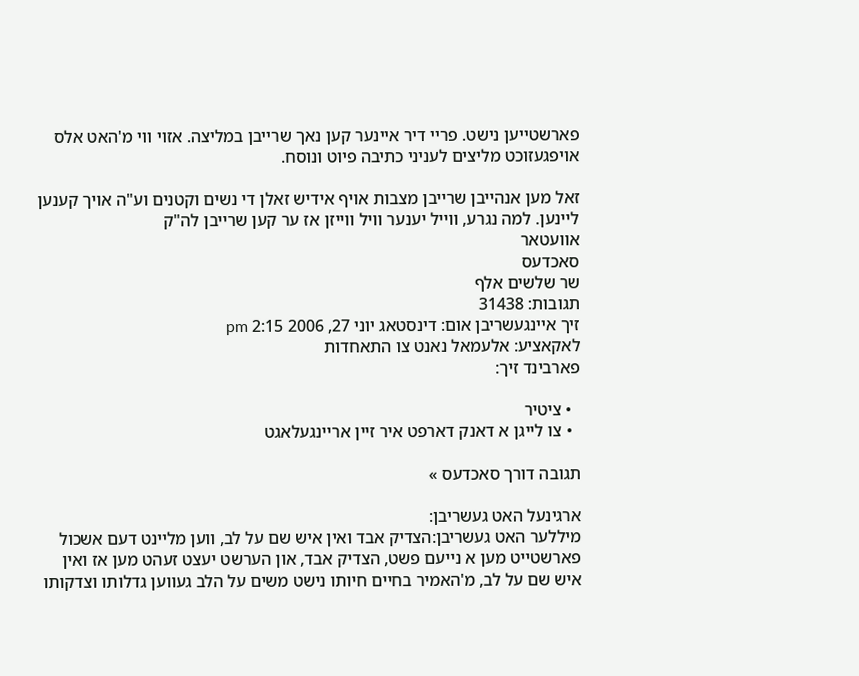פארשטייען נישט. פריי דיר איינער קען נאך שרייבן במליצה. אזוי ווי מ'האט אלס אויפגעזוכט מליצים לעניני כתיבה פיוט ונוסח.

זאל מען אנהייבן שרייבן מצבות אויף אידיש זאלן די נשים וקטנים וע"ה אויך קענען ליינען. למה נגרע, ווייל יענער וויל ווייזן אז ער קען שרייבן לה"ק
אוועטאר
סאכדעס
שר שלשים אלף
תגובות: 31438
זיך איינגעשריבן אום: דינסטאג יוני 27, 2006 2:15 pm
לאקאציע: אלעמאל נאנט צו התאחדות
פארבינד זיך:

  • ציטיר
  • צו לייגן א דאנק דארפט איר זיין אריינגעלאגט

תגובה דורך סאכדעס »

ארגינעל האט געשריבן:
מיללער האט געשריבן:הצדיק אבד ואין איש שם על לב, ווען מליינט דעם אשכול פארשטייט מען א נייעם פשט, הצדיק אבד, און הערשט יעצט זעהט מען אז ואין איש שם על לב, מ'האמיר בחיים חיותו נישט משים על הלב געווען גדלותו וצדקותו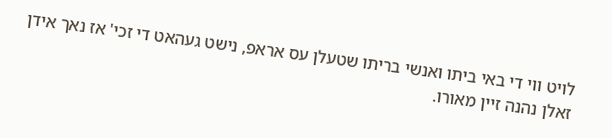לויט ווי די באי ביתו ואנשי בריתו שטעלן עס אראפ, נישט געהאט די זכי' אז נאך אידן זאלן נהנה זיין מאורו.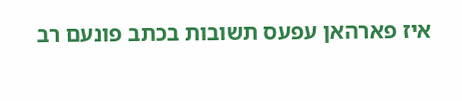איז פארהאן עפעס תשובות בכתב פונעם רב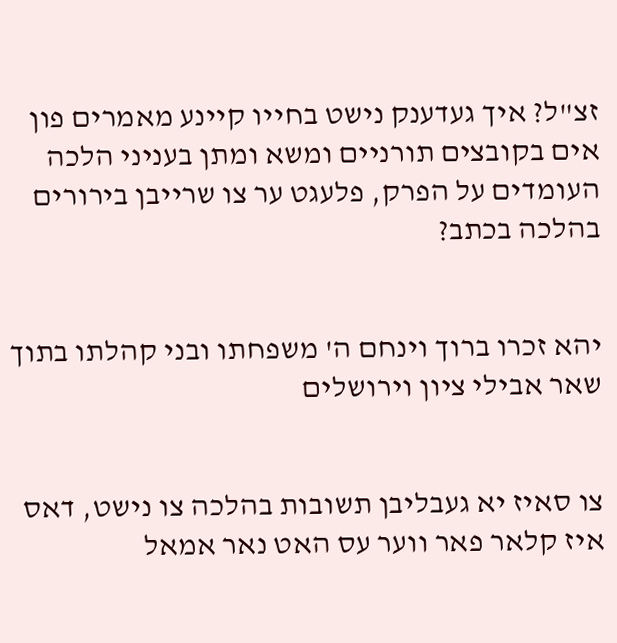זצ"ל? איך געדענק נישט בחייו קיינע מאמרים פון אים בקובצים תורניים ומשא ומתן בעניני הלכה העומדים על הפרק, פלעגט ער צו שרייבן בירורים בהלכה בכתב?


יהא זכרו ברוך וינחם ה' משפחתו ובני קהלתו בתוך שאר אבילי ציון וירושלים


צו סאיז יא געבליבן תשובות בהלכה צו נישט, דאס איז קלאר פאר ווער עס האט נאר אמאל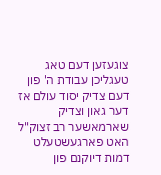צוגעזען דעם טאג טעגליכן עבודת ה' פון דעם צדיק יסוד עולם אז דער גאון וצדיק שארמאשער רב זצוק"ל האט פארגעשטעלט דמות דיוקנם פון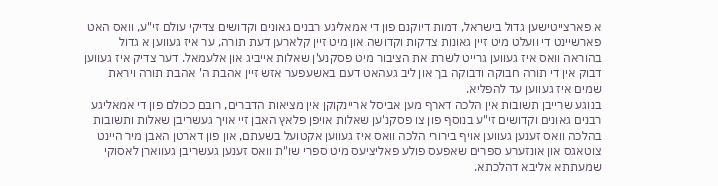א פארצייטישען גדול בישראל, דמות דיוקנם פון די אמאליגע רבנים גאונים וקדושים צדיקי עולם זי"ע, וואס האט פארשיינט די וועלט מיט זיין גאונות צדקות וקדושה און מיט זיין קלארען דעת תורה, ער איז געווען א גדול בהוראה וואס איז געווען גרייט לשרת את הציבור מיט פסקנע'ן שאלות אייביג און אלעמאל. דער צדיק איז געווען דבוק אין די תורה חבוקה ודבוקה בך און ליב געהאט דעם באשעפער אזש זיין אהבת ה' אהבת תורה ויראת שמים איז געווען עד להפליא.
בנוגע שרייבן תשובות אין הלכה דארף מען אביסל אריינקוקן אין מציאות הדברים, רובם ככולם פון די אמאליגע רבנים גאונים וקדושים זי"ע בנוסף פון צו פסקנ'ען שאלות אויפן פלאץ האבן זיי אויך געשריבן שאלות ותשובות בהלכה וואס זענען געווען אויף בירורי הלכה וואס איז געווען אקטועל בשעתם, און פון דארטן האבן מיר היינט צוטאגס און אונזערע ספרים שאפעס פולע פאליציעס מיט ספרי שו"ת וואס זענען געשריבן געווארן לאסוקי שמעתתא אליבא דהלכתא.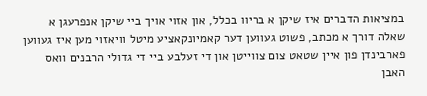במציאות הדברים איז שיקן א בריוו בכלל, און אזוי אויך ביי שיקן אנפרעגן א שאלה דורך א מכתב, פשוט געווען דער קאמיונקאציע מיטל וויאזוי מען איז געווען פארבינדן פון איין שטאט צום צווייטן און די זעלבע ביי די גדולי הרבנים וואס האבן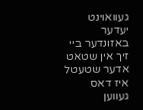געוואוינט יעדער באזונדער ביי זיך אין שטאט אדער שטעטל איז דאס געווען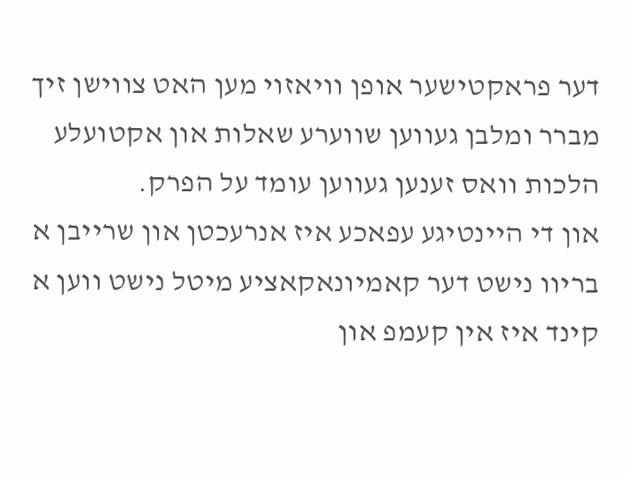דער פראקטישער אופן וויאזוי מען האט צווישן זיך מברר ומלבן געווען שווערע שאלות און אקטועלע הלכות וואס זענען געווען עומד על הפרק.
און די היינטיגע עפאכע איז אנרעכטן און שרייבן א בריוו נישט דער קאמיונאקאציע מיטל נישט ווען א קינד איז אין קעמפ און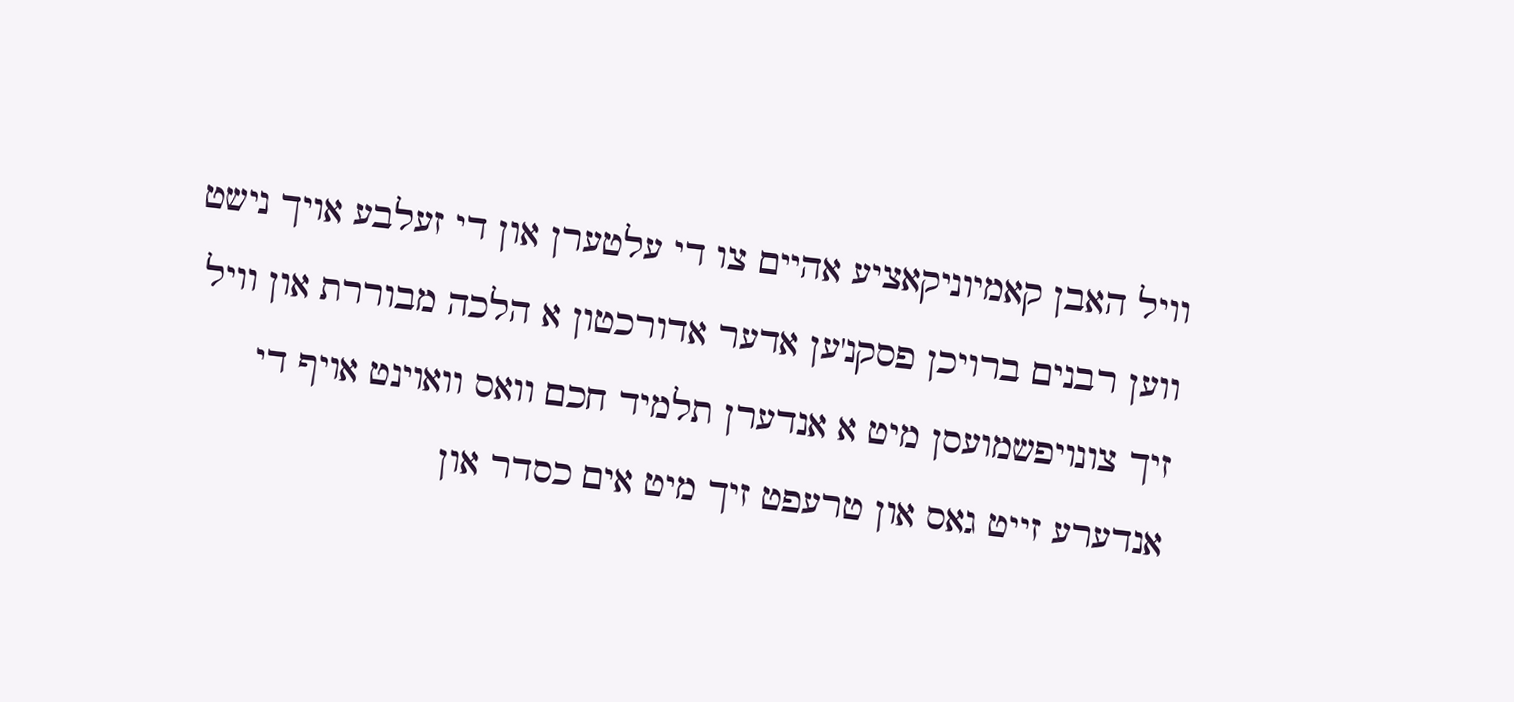וויל האבן קאמיוניקאציע אהיים צו די עלטערן און די זעלבע אויך נישט ווען רבנים ברויכן פסקנ'ען אדער אדורכטון א הלכה מבוררת און וויל זיך צונויפשמועסן מיט א אנדערן תלמיד חכם וואס וואוינט אויף די אנדערע זייט גאס און טרעפט זיך מיט אים כסדר און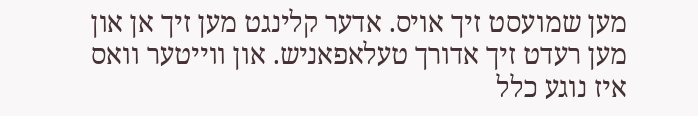מען שמועסט זיך אויס. אדער קלינגט מען זיך אן און מען רעדט זיך אדורך טעלאפאניש. און ווייטער וואס איז נוגע כלל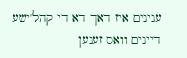ענינים איז דאך דא די קהל'ישע דיינים וואס זענען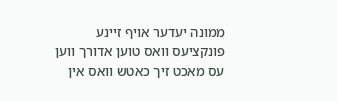ממונה יעדער אויף זיינע פונקציעס וואס טוען אדורך ווען עס מאכט זיך כאטש וואס אין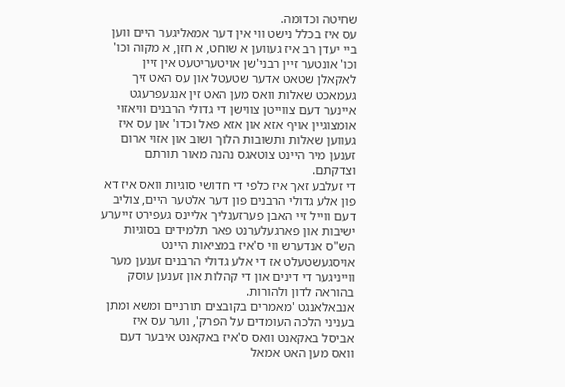שחיטה וכדומה.
עס איז בכלל נישט ווי אין דער אמאליגער היים ווען ביי יעדן רב איז געווען א שוחט, א חזן, א מקוה וכו' וכו' אונטער זיין רבני'שן אויטעריטעט אין זיין לאקאלן שטאט אדער שטעטל און עס האט זיך געמאכט שאלות וואס מען האט זין אנגעפרעגט איינער דעם צווייטן צווישן די גדולי הרבנים וויאזוי אומצוגיין אויף אזא און אזא פאל וכדו' און עס איז געווען שאלות ותשובות הלוך ושוב און אזוי ארום זענען מיר היינט צוטאגס נהנה מאור תורתם וצדקתם.
די זעלבע זאך איז כלפי די חדושי סוגיות וואס איז דא פון אלע גדולי הרבנים פון דער אלטער היים, צוליב דעם ווייל זיי האבן פערזענליך אליינס געפירט זייערע ישיבות און פארגעלערנט פאר תלמידים בסוגיות הש"ס אנדערש ווי ס'איז במציאות היינט אויסגעשטעלט אז די אלע גדולי הרבנים זענען מער ווייניגער די דינים און די קהלות און זענען עוסק בהוראה לדון ולהורות.
אנבאלאנגט 'מאמרים בקובצים תורניים ומשא ומתן בעניני הלכה העומדים על הפרק', ווער עס איז אביסל באקאנט וואס ס'איז באקאנט איבער דעם וואס מען האט אמאל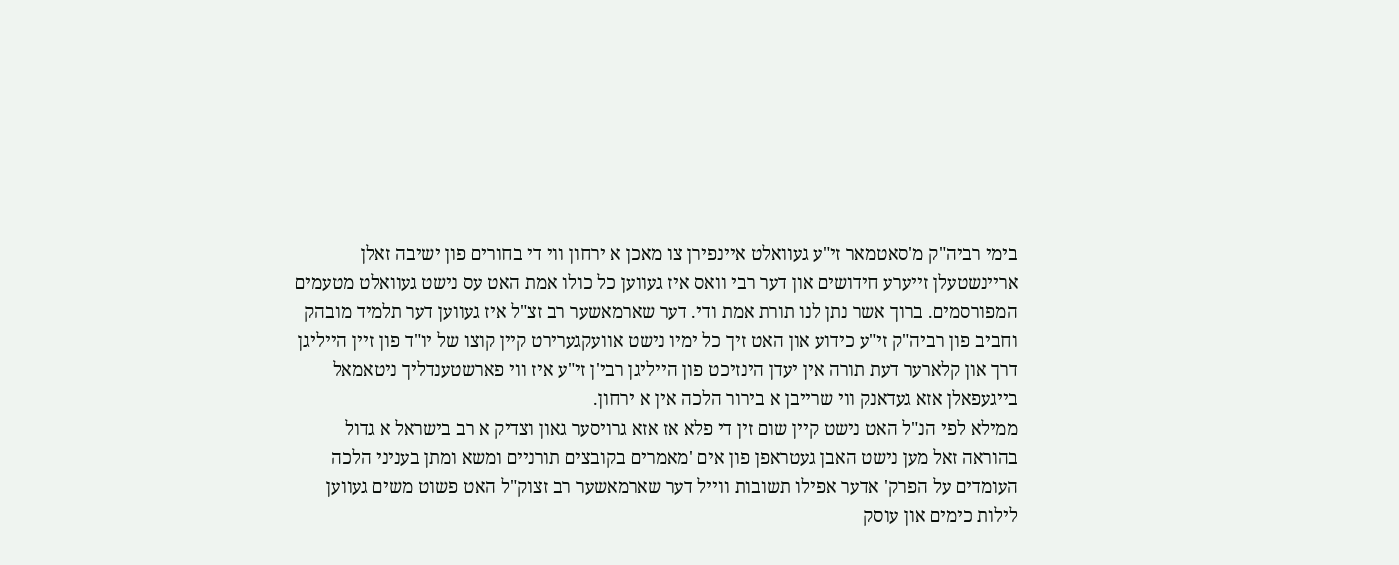בימי רביה"ק מ'סאטמאר זי"ע געוואלט איינפירן צו מאכן א ירחון ווי די בחורים פון ישיבה זאלן אריינשטעלן זייערע חידושים און דער רבי וואס איז געווען כל כולו אמת האט עס נישט געוואלט מטעמים המפורסמים. ברוך אשר נתן לנו תורת אמת ודי. דער שארמאשער רב זצ"ל איז געווען דער תלמיד מובהק וחביב פון רביה"ק זי"ע כידוע און האט זיך כל ימיו נישט אוועקגערירט קיין קוצו של יו"ד פון זיין הייליגן דרך און קלארער דעת תורה אין יעדן הינזיכט פון הייליגן רבי'ן זי"ע איז ווי פארשטענדליך ניטאמאל בייגעפאלן אזא געדאנק ווי שרייבן א בירור הלכה אין א ירחון.
ממילא לפי הנ"ל האט נישט קיין שום זין די פלא אז אזא גרויסער גאון וצדיק א רב בישראל א גדול בהוראה זאל מען נישט האבן געטראפן פון אים 'מאמרים בקובצים תורניים ומשא ומתן בעניני הלכה העומדים על הפרק' אדער אפילו תשובות ווייל דער שארמאשער רב זצוק"ל האט פשוט משים געווען לילות כימים און עוסק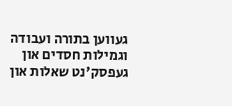געווען בתורה ועבודה וגמילות חסדים און געפסק'נט שאלות און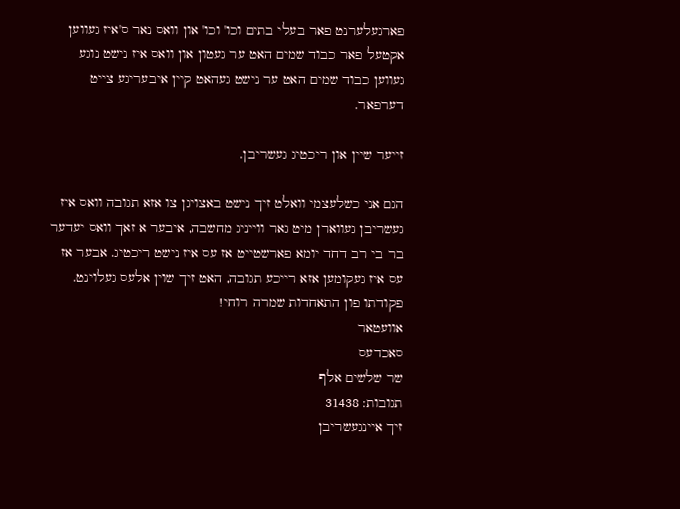פארגעלערנט פאר בעלי בתים וכו' וכו' און וואס נאר ס'איז געווען אקטעל פאר כבוד שמים האט ער געטון און וואס איז נישט נוגע געווען כבוד שמים האט ער נישט געהאט קיין איבעריגע צייט דערפאר.

זייער שיין און ריכטיג געשריבן.

הגם אני כשלעצמי וואלט זיך נישט באצויגן צו אזא תגובה וואס איז געשריבן געווארן מיט גאר ווייניג מחשבה, איבער א זאך וואס יעדער בר בי רב דחד יומא פארשטייט אז עס איז נישט ריכטיג. אבער אז עס איז געקומען אזא רייכע תגובה, האט זיך שוין אלעס געלוינט.
פקודתו פון התאחדות שמרה רוחי!
אוועטאר
סאכדעס
שר שלשים אלף
תגובות: 31438
זיך איינגעשריבן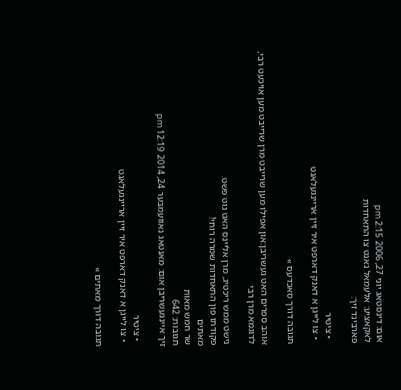אום: דינסטאג יוני 27, 2006 2:15 pm
לאקאציע: אלעמאל נאנט צו התאחדות
פארבינד זיך:

  • ציטיר
  • צו לייגן א דאנק דארפט איר זיין אריינגעלאגט

תגובה דורך סאכדעס »

אוהב ספרים האט געשריבן:און אפילו מען שרייבט מרן שרייבט מען אויכעט רבי, לדוגמא מרן רבי

נישט ממש ריכטיג, מרן אליינס האט גוט פשט.
פקודתו פון התאחדות שמרה רוחי!
מאתים
שר חמש מאות
תגובות: 642
זיך איינגעשריבן אום: מאנטאג נאוועמבער 24, 2014 12:19 pm

  • ציטיר
  • צו לייגן א דאנק דארפט איר זיין אריינגעלאגט

תגובה דורך מאתים »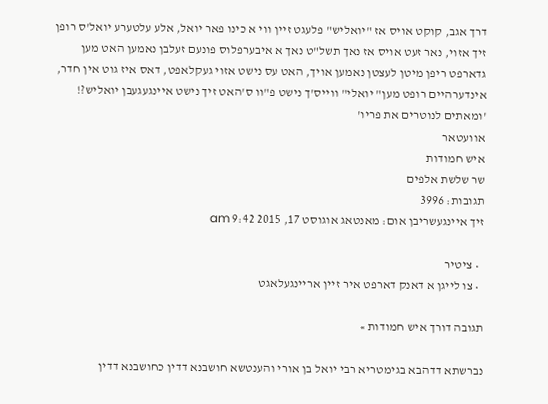דרך אגב, קוקט אויס אז "יואליש" פלעגט זיין ווי א כינו פאר יואל, אלע עלטערע יואל'ס רופן זיך אזוי, נאר זעט אויס אז נאך תשל"ט נאך א איבערפלוס פונעם זעלבן נאמען האט מען גדארפט ריפן מיטן לעצטן נאמען אויך, האט עס נישט אזוי געקלאפט, דאס איז גוט אין חדר, אינדערהיים רופט מען" יואלי" ווייס'ך נישט פ"וו ס'האט זיך נישט איינגעגעבן יואליש?!
'ומאתים לנוטרים את פריו'
אוועטאר
איש חמודות
שר שלשת אלפים
תגובות: 3996
זיך איינגעשריבן אום: מאנטאג אוגוסט 17, 2015 9:42 am

  • ציטיר
  • צו לייגן א דאנק דארפט איר זיין אריינגעלאגט

תגובה דורך איש חמודות »

נברשתא דדהבא בגימטריא רבי יואל בן אורי והענטשא חושבנא דדין כחושבנא דדין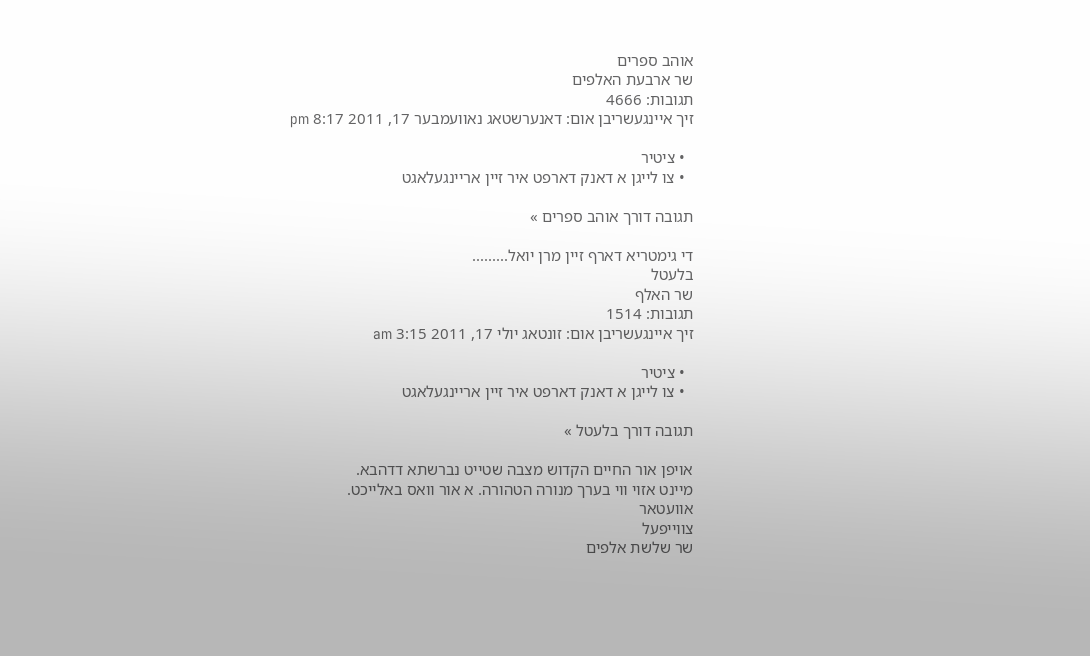אוהב ספרים
שר ארבעת האלפים
תגובות: 4666
זיך איינגעשריבן אום: דאנערשטאג נאוועמבער 17, 2011 8:17 pm

  • ציטיר
  • צו לייגן א דאנק דארפט איר זיין אריינגעלאגט

תגובה דורך אוהב ספרים »

די גימטריא דארף זיין מרן יואל.........
בלעטל
שר האלף
תגובות: 1514
זיך איינגעשריבן אום: זונטאג יולי 17, 2011 3:15 am

  • ציטיר
  • צו לייגן א דאנק דארפט איר זיין אריינגעלאגט

תגובה דורך בלעטל »

אויפן אור החיים הקדוש מצבה שטייט נברשתא דדהבא.
מיינט אזוי ווי בערך מנורה הטהורה. א אור וואס באלייכט.
אוועטאר
צווייפעל
שר שלשת אלפים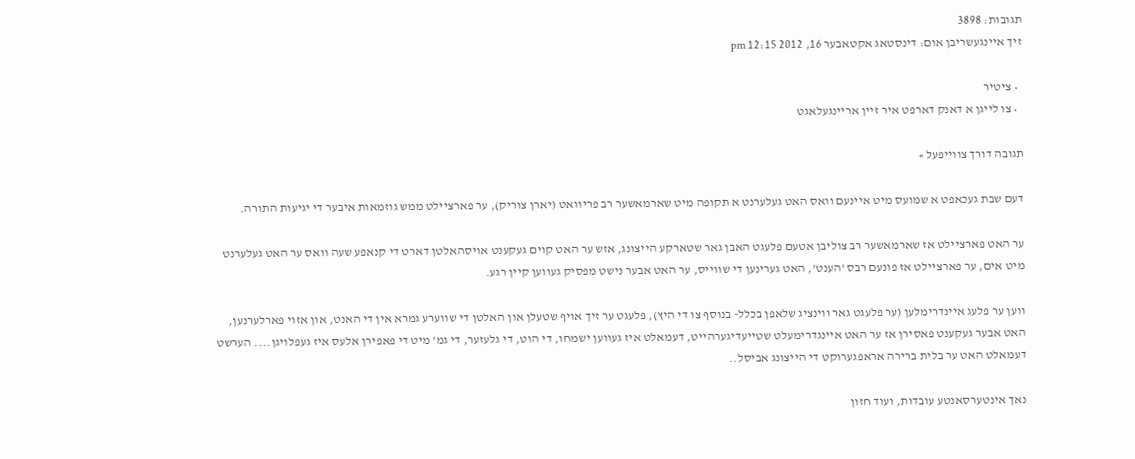תגובות: 3898
זיך איינגעשריבן אום: דינסטאג אקטאבער 16, 2012 12:15 pm

  • ציטיר
  • צו לייגן א דאנק דארפט איר זיין אריינגעלאגט

תגובה דורך צווייפעל »

דעם שבת געכאפט א שמועס מיט איינעם וואס האט געלערנט א תקופה מיט שארמאשער רב פריוואט (יארן צוריק), ער פארציילט ממש גוזמאות איבער די יגיעות התורה.

ער האט פארציילט אז שארמאשער רב צוליבן אטעם פלעגט האבן גאר שטארקע הייצונג, אזש ער האט קוים געקענט אויסהאלטן דארט די קנאפע שעה וואס ער האט געלערנט מיט אים, ער פארציילט אז פונעם רבס 'הענט', האט גערינען די שווייס, ער האט אבער נישט מפסיק געווען קיין רגע.

ווען ער פלעג איינדרימלען (ער פלעגט גאר ווינציג שלאפן בכלל- בנוסף צו די היץ), פלעגט ער זיך אויף שטעלן און האלטן די שווערע גמרא אין די האנט, און אזוי פארלערנען, האט אבער געקענט פאסירן אז ער האט איינגדרימעלט שטייעדיגערהייט, דעמאלט איז געווען ישמחו, די הוט, די גלעזער, די גמ' מיט די פאפירן אלעס איז געפלויגן.... הערשט דעמאלט האט ער בלית ברירה אראפגערוקט די הייצונג אביסל..

נאך אינטערסאנטע עובדות, ועוד חזון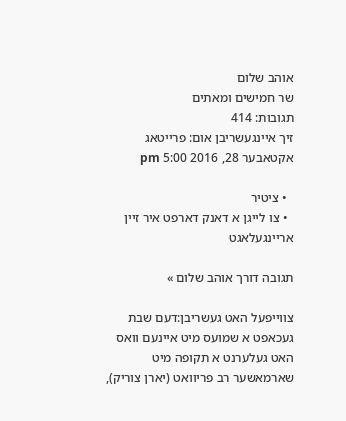אוהב שלום
שר חמישים ומאתים
תגובות: 414
זיך איינגעשריבן אום: פרייטאג אקטאבער 28, 2016 5:00 pm

  • ציטיר
  • צו לייגן א דאנק דארפט איר זיין אריינגעלאגט

תגובה דורך אוהב שלום »

צווייפעל האט געשריבן:דעם שבת געכאפט א שמועס מיט איינעם וואס האט געלערנט א תקופה מיט שארמאשער רב פריוואט (יארן צוריק),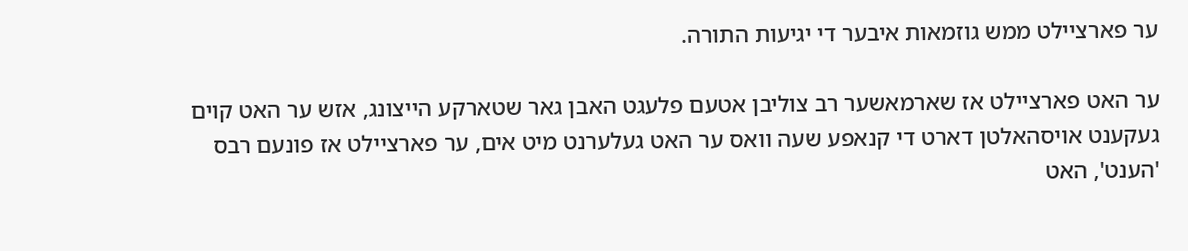ער פארציילט ממש גוזמאות איבער די יגיעות התורה.

ער האט פארציילט אז שארמאשער רב צוליבן אטעם פלעגט האבן גאר שטארקע הייצונג, אזש ער האט קוים געקענט אויסהאלטן דארט די קנאפע שעה וואס ער האט געלערנט מיט אים, ער פארציילט אז פונעם רבס 'הענט', האט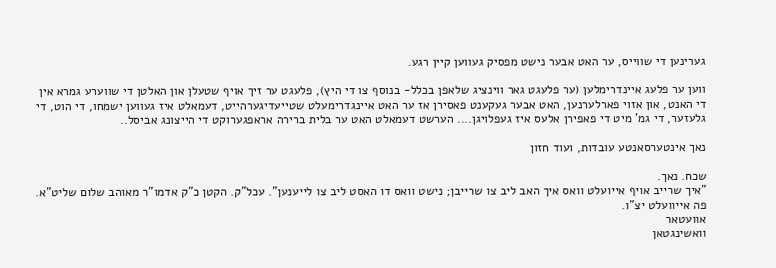גערינען די שווייס, ער האט אבער נישט מפסיק געווען קיין רגע.

ווען ער פלעג איינדרימלען (ער פלעגט גאר ווינציג שלאפן בכלל- בנוסף צו די היץ), פלעגט ער זיך אויף שטעלן און האלטן די שווערע גמרא אין די האנט, און אזוי פארלערנען, האט אבער געקענט פאסירן אז ער האט איינגדרימעלט שטייעדיגערהייט, דעמאלט איז געווען ישמחו, די הוט, די גלעזער, די גמ' מיט די פאפירן אלעס איז געפלויגן.... הערשט דעמאלט האט ער בלית ברירה אראפגערוקט די הייצונג אביסל..

נאך אינטערסאנטע עובדות, ועוד חזון

שכח. נאך.
"איך שרייב אויף אייועלט וואס איך האב ליב צו שרייבן; נישט וואס דו האסט ליב צו לייענען". עכל"ק. הקטן כ"ק אדמו"ר מאוהב שלום שליט"א. פה אייוועלט יצ"ו.
אוועטאר
וואשינגטאן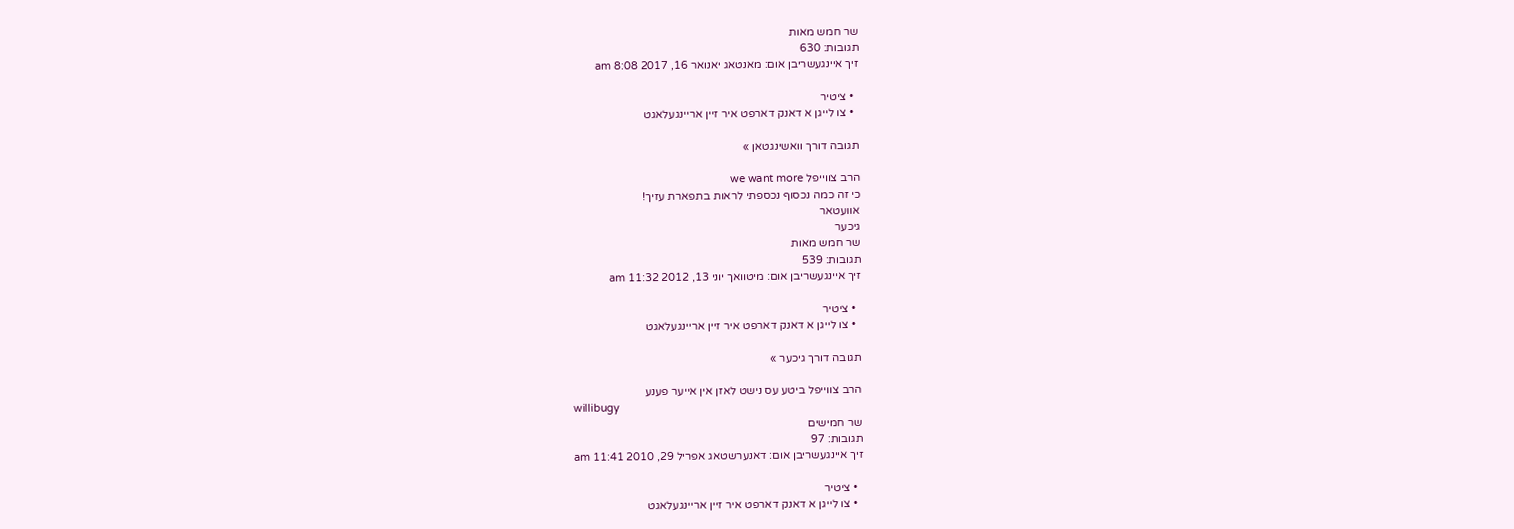שר חמש מאות
תגובות: 630
זיך איינגעשריבן אום: מאנטאג יאנואר 16, 2017 8:08 am

  • ציטיר
  • צו לייגן א דאנק דארפט איר זיין אריינגעלאגט

תגובה דורך וואשינגטאן »

הרב צווייפל we want more
כי זה כמה נכסוף נכספתי לראות בתפארת עזיך!
אוועטאר
גיכער
שר חמש מאות
תגובות: 539
זיך איינגעשריבן אום: מיטוואך יוני 13, 2012 11:32 am

  • ציטיר
  • צו לייגן א דאנק דארפט איר זיין אריינגעלאגט

תגובה דורך גיכער »

הרב צווייפל ביטע עס נישט לאזן אין אייער פענע
willibugy
שר חמישים
תגובות: 97
זיך איינגעשריבן אום: דאנערשטאג אפריל 29, 2010 11:41 am

  • ציטיר
  • צו לייגן א דאנק דארפט איר זיין אריינגעלאגט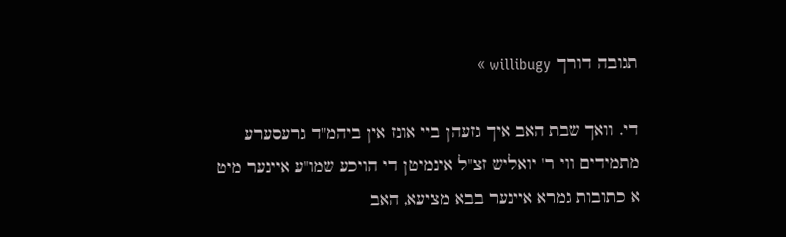תגובה דורך willibugy »

די. וואך שבת האב איך גזעהן ביי אונז אין ביהמ"ד גרעסערע מתמידים ווי ר' יואליש זצ"ל אינמיטן די הויכע שמו"ע איינער מיט א כתובות גמרא איינער בבא מציעא, האב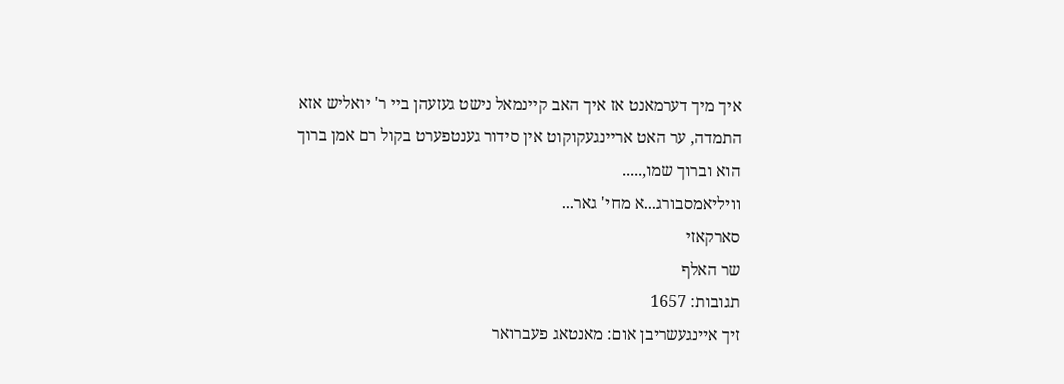איך מיך דערמאנט אז איך האב קיינמאל נישט געזעהן ביי ר' יואליש אזא התמדה, ער האט אריינגעקוקוט אין סידור גענטפערט בקול רם אמן ברוך הוא וברוך שמו,.....
וויליאמסבורג...א מחי' גאר...
סארקאזי
שר האלף
תגובות: 1657
זיך איינגעשריבן אום: מאנטאג פעברואר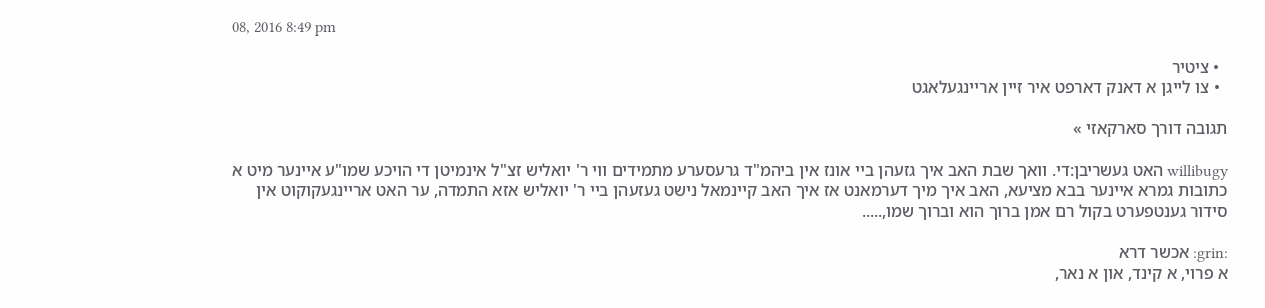08, 2016 8:49 pm

  • ציטיר
  • צו לייגן א דאנק דארפט איר זיין אריינגעלאגט

תגובה דורך סארקאזי »

willibugy האט געשריבן:די. וואך שבת האב איך גזעהן ביי אונז אין ביהמ"ד גרעסערע מתמידים ווי ר' יואליש זצ"ל אינמיטן די הויכע שמו"ע איינער מיט א כתובות גמרא איינער בבא מציעא, האב איך מיך דערמאנט אז איך האב קיינמאל נישט געזעהן ביי ר' יואליש אזא התמדה, ער האט אריינגעקוקוט אין סידור גענטפערט בקול רם אמן ברוך הוא וברוך שמו,.....

:grin: אכשר דרא
א פרוי, א קינד, און א נאר,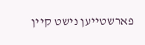פארשטייען נישט קיין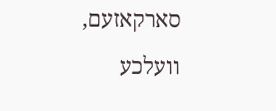סארקאזעם, וועלכע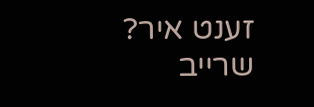זענט איר?
שרייב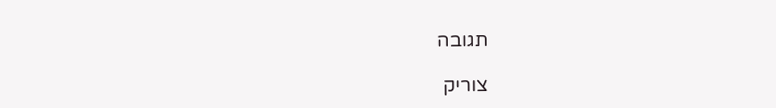תגובה

צוריק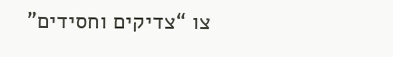צו “צדיקים וחסידים”